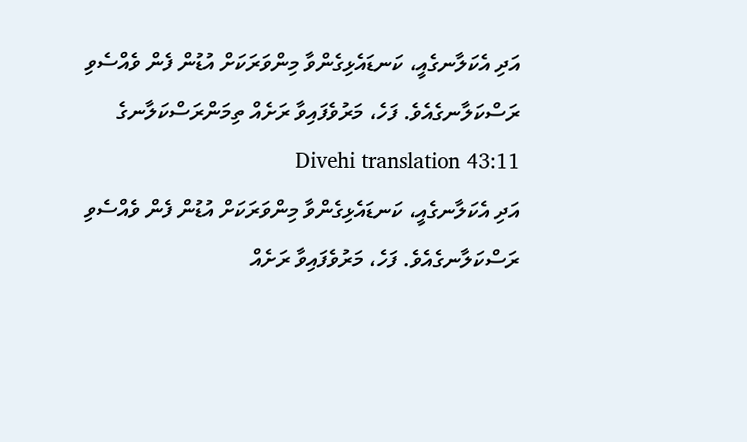އަދި އެކަލާނގެއީ، ކަނޑައެޅިގެންވާ މިންވަރަކަށް އުޑުން ފެން ވެއްސެވި ރަސްކަލާނގެއެވެ. ފަހެ، މަރުވެފައިވާ ރަށެއް ތިމަންރަސްކަލާނގެ 43:11 Divehi translation
އަދި އެކަލާނގެއީ، ކަނޑައެޅިގެންވާ މިންވަރަކަށް އުޑުން ފެން ވެއްސެވި ރަސްކަލާނގެއެވެ. ފަހެ، މަރުވެފައިވާ ރަށެއް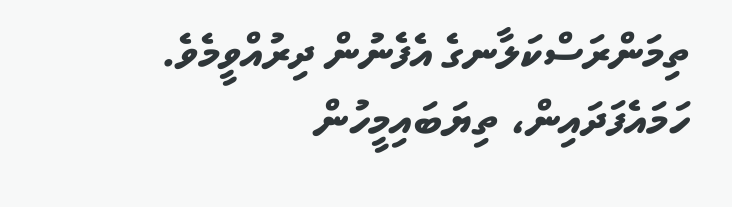ތިމަންރަސްކަލާނގެ އެފެނުން ދިރުއްވީމެވެ. ހަމައެފަދައިން، ތިޔަބައިމީހުން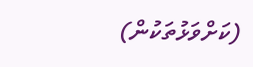(ކަށްވަޅުތަކުން)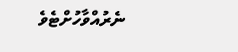ނެރުއްވާހުށްޓެވެ